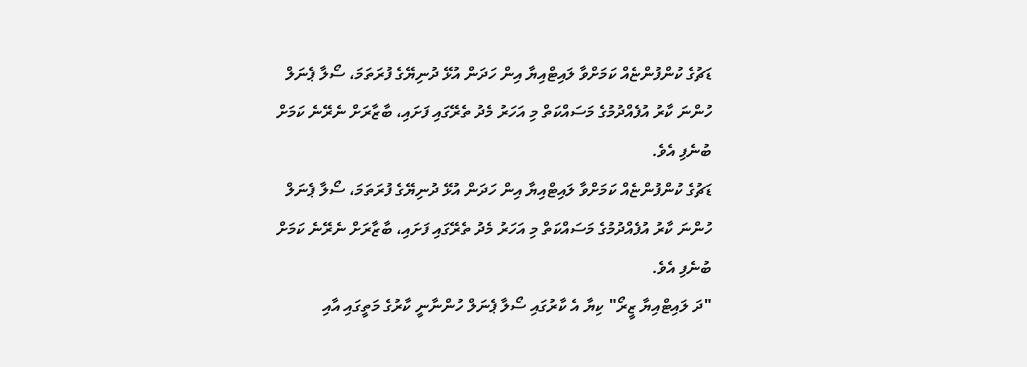ޑަޗުގެ ކުންފުންޏެއް ކަމަށްވާ ލައިޓްއިޔާ އިން ހަދަން އުޅޭ ދުނިޔޭގެ ފުރަތަމަ، ސޯލާ ޕެނަލް ހުންނަ ކާރު އުފެއްދުމުގެ މަސައްކަތް މި އަހަރު މެދު ތެރޭގައި ފަށައި، ބާޒާރަށް ނެރޭނެ ކަމަށް ބުނެފި އެވެ.
ޑަޗުގެ ކުންފުންޏެއް ކަމަށްވާ ލައިޓްއިޔާ އިން ހަދަން އުޅޭ ދުނިޔޭގެ ފުރަތަމަ، ސޯލާ ޕެނަލް ހުންނަ ކާރު އުފެއްދުމުގެ މަސައްކަތް މި އަހަރު މެދު ތެރޭގައި ފަށައި، ބާޒާރަށް ނެރޭނެ ކަމަށް ބުނެފި އެވެ.
"ދަ ލައިޓްއިޔާ ޒީރޯ" ކިޔާ އެ ކާރުގައި ސޯލާ ޕެނަލް ހުންނާނީ ކާރުގެ މަތީގައި އާއި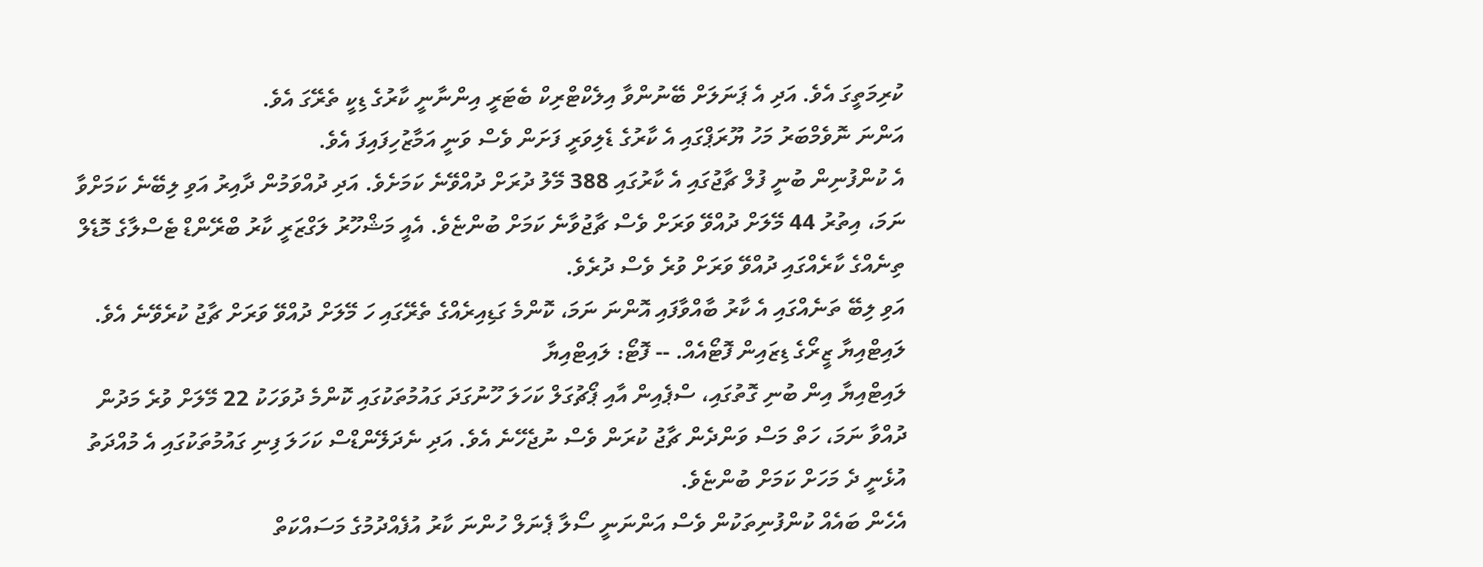ކުރިމަތީގަ އެވެ. އަދި އެ ޕަނަލަށް ބޭނުންވާ އިލެކްޓްރިކް ބެޓަރީ އިންނާނީ ކާރުގެ ޑިކީ ތެރޭގަ އެވެ.
އަންނަ ނޮވެމްބަރު މަހު ޔޫރަޕްގައި އެ ކާރުގެ ޑެލިވަރީ ފަށަން ވެސް ވަނީ އަމާޒުހިފައިފަ އެވެ.
އެ ކުންފުނިން ބުނީ ފުލް ޗާޖުގައި އެ ކާރުގައި 388 މޭލު ދުރަށް ދުއްވޭނެ ކަމަށެވެ. އަދި ދުއްވަމުން ދާއިރު އަވި ލިބޭނެ ކަމަށްވާ ނަމަ، އިތުރު 44 މޭލަށް ދުއްވޭ ވަރަށް ވެސް ޗާޖުވާނެ ކަމަށް ބުންޏެވެ. އެއީ މަޝްހޫރު ލަގްޒަރީ ކާރު ބްރޭންޑް ޓެސްލާގެ މޮޑެލް ތިނެއްގެ ކާރެއްގައި ދުއްވޭ ވަރަށް ވުރެ ވެސް ދުރެވެ.
އަވި ލިބޭ ތަނެއްގައި އެ ކާރު ބާއްވާފައި އޮންނަ ނަމަ، ކޮންމެ ގަޑިއިރެއްގެ ތެރޭގައި ހަ މޭލަށް ދުއްވޭ ވަރަށް ޗާޖު ކުރެވޭނެ އެވެ.
ލައިޓްއިޔާ ޒީރޯގެ ޑިޒައިން ފޮޓޯއެއް. -- ފޮޓޯ: ލައިޓްއިޔާ
ލައިޓްއިޔާ އިން ބުނި ގޮތުގައި، ސްޕެއިން އާއި ޕޯޗުގަލް ކަހަލަ ހޫނުގަދަ ގައުމުތަކުގައި ކޮންމެ ދުވަހަކު 22 މޭލަށް ވުރެ މަދުން ދުއްވާ ނަމަ، ހަތް މަސް ވަންދެން ޗާޖު ކުރަން ވެސް ނުޖެހޭނެ އެވެ. އަދި ނެދަލޭންޑްސް ކަހަލަ ފިނި ގައުމުތަކުގައި އެ މުއްދަތު އުޅެނީ ދެ މަހަށް ކަމަށް ބުންޏެވެ.
އެހެން ބައެއް ކުންފުނިތަކުން ވެސް އަންނަނީ ސޯލާ ޕެނަލް ހުންނަ ކާރު އުފެއްދުމުގެ މަސައްކަތް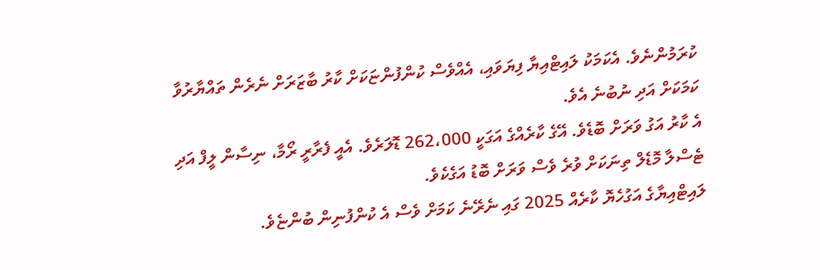ކުރަމުންނެވެ. އެކަމަކު ލައިޓްއިޔާ ފިޔަވައި، އެއްވެސް ކުންފުންޏަކަށް ކާރު ބާޒަރަށް ނެރެން ތައްޔާރުވާ ކަމަކަށް އަދި ނުބުނެ އެވެ.
އެ ކާރު އަގު ވަރަށް ބޮޑެވެ. އޭގެ ކާރެއްގެ އަގަކީ 262،000 ޑޮލަރެވެ. އެއީ ފެރާރީ ރޯމާ، ނިސާން ލީފް އަދި ޓެސްލާ މޮޑެލް ތިނަކަށް ވުރެ ވެސް ވަރަށް ބޮޑު އަގެކެވެ.
ލައިޓްއިޔާގެ އަގުހެޔޮ ކާރެއް 2025 ގައި ނެރޭނެ ކަމަށް ވެސް އެ ކުންފުނިން ބުންޏެވެ.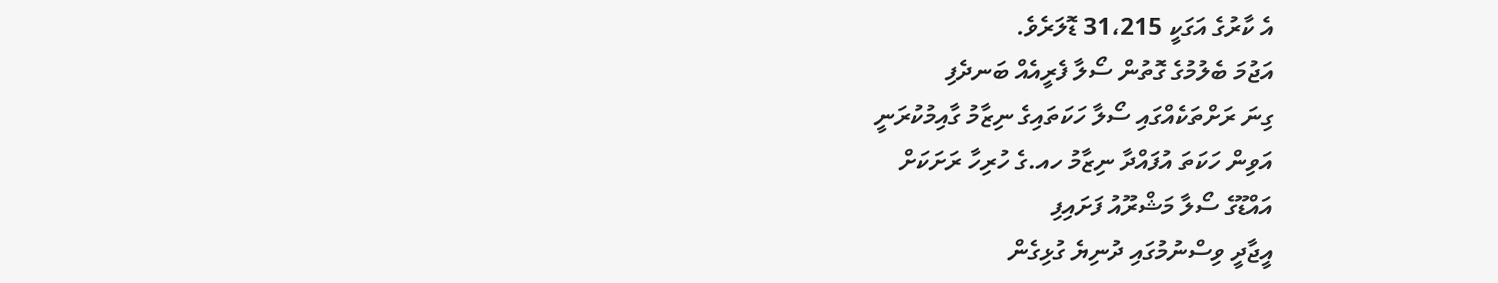އެ ކާރުގެ އަގަކީ 31،215 ޑޮލަރެވެ.
އަޖުމަ ބެލުމުގެ ގޮތުން ސޯލާ ފެރީއެއް ބަނދެފި
ގިނަ ރަށްތަކެއްގައި ސޯލާ ހަކަތައިގެ ނިޒާމު ގާއިމުކުރަނީ
އަވިން ހަކަތަ އުފައްދާ ނިޒާމު ހއ.ގެ ހުރިހާ ރަށަކަށް
އައްޑޫގެ ސޯލާ މަޝްރޫއު ފަށައިފި
އީޖާދީ ވިސްނުމުގައި ދުނިޔެ ގުޅިގެން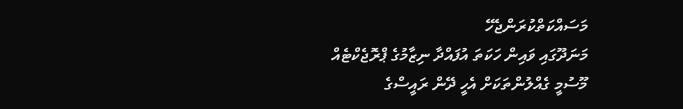މަސައްކަތްކުރަންޖެހޭ
މަނަދޫގައި ވައިން ހަކަތަ އުފައްދާ ނިޒާމުގެ ޕްރޮޖެކްޓެއް
މޫސުމީ ގެއްލުންތަކަށް އެހީ ދޭން ރައީސްގެ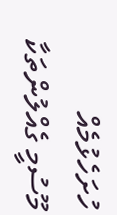ހުށަހެޅުމެއް
މޫސުމީ ގެއްލުންތަކާ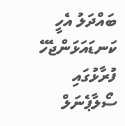ބައްދަލު އެހީ ކަނޑައަޅަންޖެހޭ
ފުރާޅުގައި ސޯލާޕެނަލް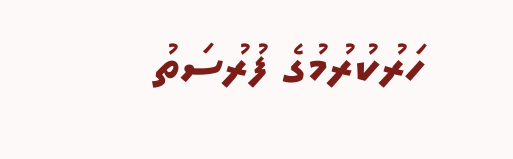ހަރުކުރުމުގެ ފުރުސަތު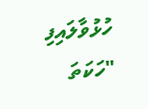ހުޅުވާލައިފި
"ހަކަތަ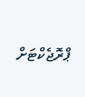ޕްރޮޖެކްޓަށް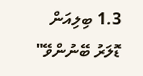1.3 ބިލިއަން ޑޮލަރު ބޭނުންވޭ"